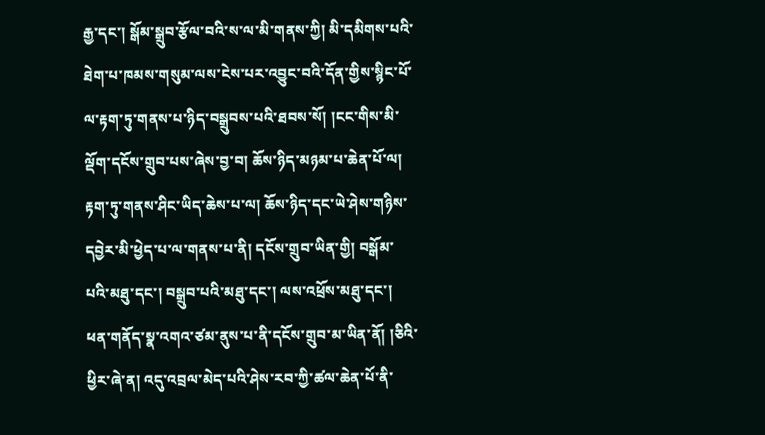རྒྱ་དང་། སྒོམ་སྒྲུབ་རྩོལ་བའི་ས་ལ་མི་གནས་ཀྱི། མི་དམིགས་པའི་ཐེག་པ་ཁམས་གསུམ་ལས་ངེས་པར་འབྱུང་བའི་དོན་གྱིས་སྙིང་པོ་ལ་རྟག་ཏུ་གནས་པ་ཉིད་བསྒྲུབས་པའི་ཐབས་སོ། །ངང་གིས་མི་ལྡོག་དངོས་གྲུབ་པས་ཞེས་བྱ་བ། ཆོས་ཉིད་མཉམ་པ་ཆེན་པོ་ལ། རྟག་ཏུ་གནས་ཤིང་ཡིད་ཆེས་པ་ལ། ཆོས་ཉིད་དང་ཡེ་ཤེས་གཉིས་དབྱེར་མི་ཕྱེད་པ་ལ་གནས་པ་ནི། དངོས་གྲུབ་ཡིན་གྱི། བསྒོམ་པའི་མཐུ་དང་། བསྒྲུབ་པའི་མཐུ་དང་། ལས་འཕྲོས་མཐུ་དང་། ཕན་གནོད་སྣ་འགའ་ཙམ་ནུས་པ་ནི་དངོས་གྲུབ་མ་ཡིན་ནོ། །ཅིའི་ཕྱིར་ཞེ་ན། འདུ་འབྲལ་མེད་པའི་ཤེས་རབ་ཀྱི་ཚལ་ཆེན་པོ་ནི་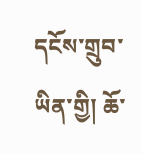དངོས་གྲུབ་ཡིན་གྱི། ཆོ་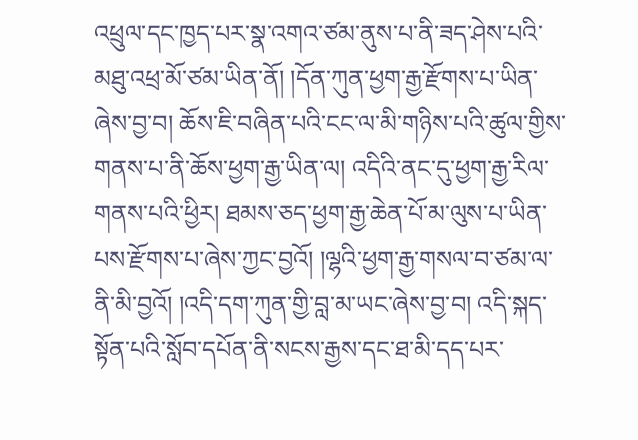འཕྲུལ་དང་ཁྱད་པར་སྣ་འགའ་ཙམ་ནུས་པ་ནི་ཟད་ཤེས་པའི་མཐུ་འཕྲ་མོ་ཙམ་ཡིན་ནོ། །དོན་ཀུན་ཕྱག་རྒྱ་རྫོགས་པ་ཡིན་ཞེས་བྱ་བ། ཆོས་ཇི་བཞིན་པའི་ངང་ལ་མི་གཉིས་པའི་ཚུལ་གྱིས་གནས་པ་ནི་ཆོས་ཕྱག་རྒྱ་ཡིན་ལ། འདིའི་ནང་དུ་ཕྱག་རྒྱ་རིལ་གནས་པའི་ཕྱིར། ཐམས་ཅད་ཕྱག་རྒྱ་ཆེན་པོ་མ་ལུས་པ་ཡིན་པས་རྫོགས་པ་ཞེས་ཀྱང་བྱའོ། །ལྷའི་ཕྱག་རྒྱ་གསལ་བ་ཙམ་ལ་ནི་མི་བྱའོ། །འདི་དག་ཀུན་གྱི་བླ་མ་ཡང་ཞེས་བྱ་བ། འདི་སྐད་སྟོན་པའི་སློབ་དཔོན་ནི་སངས་རྒྱས་དང་ཐ་མི་དད་པར་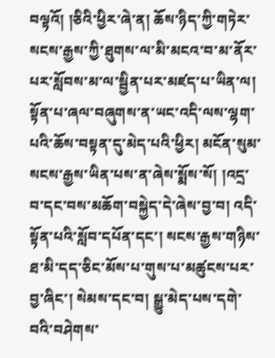བལྟའོ། །ཅིའི་ཕྱིར་ཞེ་ན། ཆོས་ཉིད་ཀྱི་གཏེར་སངས་རྒྱས་ཀྱི་ཐུགས་ལ་མི་མངའ་བ་མ་ནོར་པར་སློབས་མ་ལ་སྦྱིན་པར་མཛད་པ་ཡིན་ལ། སྟོན་པ་ཞལ་བཞུགས་ན་ཡང་འདི་ལས་ལྷག་པའི་ཆོས་བསྟན་དུ་མེད་པའི་ཕྱིར། མངོན་སུམ་སངས་རྒྱས་ཡིན་པས་ན་ཞེས་སྨོས་སོ། །འདྲ་བ་དང་བས་མཆོག་བསྐྱེད་དེ་ཞེས་བྱ་བ། འདི་སྟོན་པའི་སློབ་དཔོན་དང་། སངས་རྒྱས་གཉིས་ཐ་མི་དད་ཅིང་མོས་པ་གུས་པ་མཚུངས་པར་བྱ་ཞིང་། སེམས་དང་བ། སྒྱུ་མེད་པས་དགེ་བའི་བཤེགས་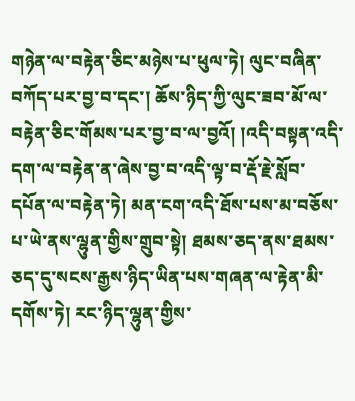གཉེན་ལ་བརྟེན་ཅིང་མཉེས་པ་ཕུལ་ཏེ། ལུང་བཞིན་བཀོད་པར་བྱ་བ་དང་། ཆོས་ཉིད་ཀྱི་ལུང་ཟབ་མོ་ལ་བརྟེན་ཅིང་གོམས་པར་བྱ་བ་ལ་བྱའོ། །འདི་བསྟན་འདི་དག་ལ་བརྟེན་ན་ཞེས་བྱ་བ་འདི་ལྟ་བ་རྡོ་རྗེ་སློབ་དཔོན་ལ་བརྟེན་ཏེ། མན་ངག་འདི་ཐོས་པས་མ་བཅོས་པ་ཡེ་ནས་ལྷུན་གྱིས་གྲུབ་སྟེ། ཐམས་ཅད་ནས་ཐམས་ཅད་དུ་སངས་རྒྱས་ཉིད་ཡིན་པས་གཞན་ལ་རྟེན་མི་དགོས་ཏེ། རང་ཉིད་ལྷུན་གྱིས་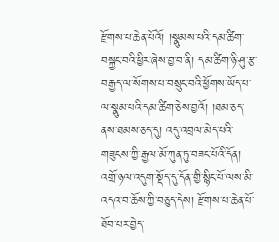རྫོགས་པ་ཆེན་པོའོ། །སྣུམས་པའི་དམ་ཚིག་བསྐྱང་བའི་ཕྱིར་ཞེས་བྱ་བ་ནི། དམ་ཚིག་ཉི་ཤུ་རྩ་བརྒྱད་ལ་སོགས་པ་བསྲུང་བའི་ཕྱོགས་ཡོད་པ་ལ་སྣུམ་པའི་དམ་ཚིག་ཅེས་བྱའོ། །ཐམ་ཅད་ནས་ཐམས་ཅད་དུ། འདུ་འབྲལ་མེད་པའི་གཟུངས་ཀྱི་རྒྱལ་མོ་ཀུན་ཏུ་བཟང་པོའི་དོན། འགྲོ་ཉལ་འདུག་སྡོད་དུ་དོན་གྱི་སྙིང་པོ་ལས་མི་འདའ་བ་ཆོས་ཀྱི་བཅུད་དེས། རྫོགས་པ་ཆེན་པོ་ཐོབ་པར་བྱེད་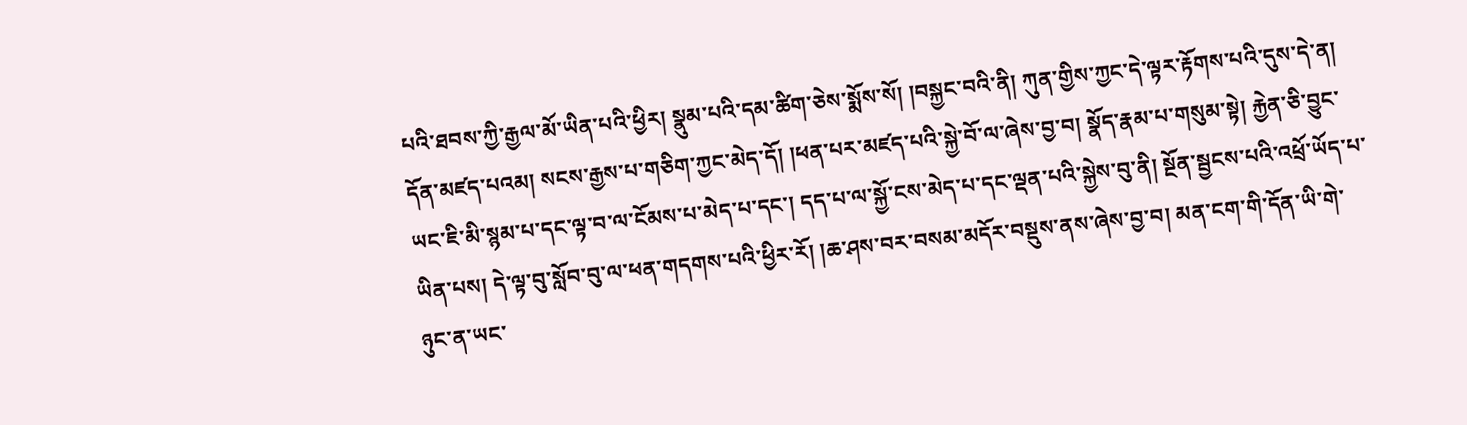པའི་ཐབས་ཀྱི་རྒྱལ་མོ་ཡིན་པའི་ཕྱིར། སྣུམ་པའི་དམ་ཚིག་ཅེས་སྨོས་སོ། །བསྐྱང་བའི་ནི། ཀུན་གྱིས་ཀྱང་དེ་ལྟར་རྟོགས་པའི་དུས་དེ་ན། དོན་མཛད་པའམ། སངས་རྒྱས་པ་གཅིག་ཀྱང་མེད་དོ། །ཕན་པར་མཛད་པའི་སྐྱེ་བོ་ལ་ཞེས་བྱ་བ། སྣོད་རྣམ་པ་གསུམ་སྟེ། རྐྱེན་ཅི་བྱུང་ཡང་ཇི་མི་སྙམ་པ་དང་ལྟ་བ་ལ་ངོམས་པ་མེད་པ་དང་། དད་པ་ལ་སྐྱོ་ངས་མེད་པ་དང་ལྡན་པའི་སྐྱེས་བུ་ནི། སྔོན་སྦྱངས་པའི་འཕྲོ་ཡོད་པ་ཡིན་པས། དེ་ལྟ་བུ་སློབ་བུ་ལ་ཕན་གདགས་པའི་ཕྱིར་རོ། །ཆ་ཤས་བར་བསམ་མདོར་བསྡུས་ནས་ཞེས་བྱ་བ། མན་ངག་གི་དོན་ཡི་གེ་ཉུང་ན་ཡང་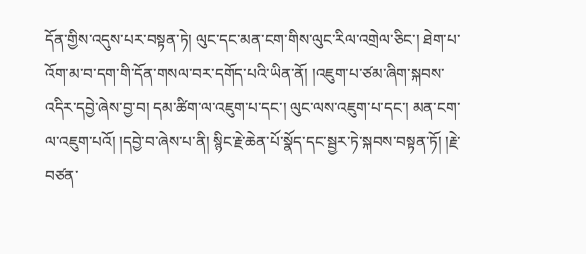དོན་གྱིས་འདུས་པར་བསྟན་ཏེ། ལུང་དང་མན་ངག་གིས་ལུང་རིལ་འགྲེལ་ཅིང་། ཐེག་པ་འོག་མ་བ་དག་གི་དོན་གསལ་བར་དགོད་པའི་ཡིན་ནོ། །འཇུག་པ་ཙམ་ཞིག་སྐབས་འདིར་དབྱེ་ཞེས་བྱ་བ། དམ་ཚིག་ལ་འཇུག་པ་དང་། ལུང་ལས་འཇུག་པ་དང་། མན་ངག་ལ་འཇུག་པའོ། །དབྱེ་བ་ཞེས་པ་ནི། སྙིང་རྗེ་ཆེན་པོ་སྣོད་དང་སྦྱར་ཏེ་སྐབས་བསྟན་ཏོ། །རྗེ་བཙན་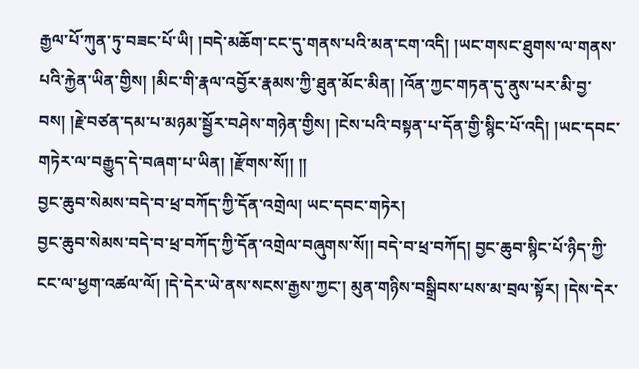རྒྱལ་པོ་ཀུན་ཏུ་བཟང་པོ་ཡི། །བདེ་མཆོག་ངང་དུ་གནས་པའི་མན་ངག་འདི། །ཡང་གསང་ཐུགས་ལ་གནས་པའི་རྐྱེན་ཡིན་གྱིས། །མིང་གི་རྣལ་འབྱོར་རྣམས་ཀྱི་ཐུན་མོང་མིན། །འོན་ཀྱང་གཏན་དུ་ནུས་པར་མི་བྱ་བས། །རྗེ་བཙན་དམ་པ་མཉམ་སྦྱོར་བཤེས་གཉེན་གྱིས། །ངེས་པའི་བསྟན་པ་དོན་གྱི་སྙིང་པོ་འདི། །ཡང་དབང་གཏེར་ལ་བརྒྱུད་དེ་བཞག་པ་ཡིན། །རྫོགས་སོ།། །།
བྱང་ཆུབ་སེམས་བདེ་བ་ཕྲ་བཀོད་ཀྱི་དོན་འགྲེལ། ཡང་དབང་གཏེར།
བྱང་ཆུབ་སེམས་བདེ་བ་ཕྲ་བཀོད་ཀྱི་དོན་འགྲེལ་བཞུགས་སོ།། བདེ་བ་ཕྲ་བཀོད། བྱང་ཆུབ་སྙིང་པོ་ཉིད་ཀྱི་ངང་ལ་ཕྱག་འཚལ་ལོ། །དེ་དེར་ཡེ་ནས་སངས་རྒྱས་ཀྱང་། མུན་གཉིས་བསྒྲིབས་པས་མ་བྲལ་སྟོར། །དེས་དེར་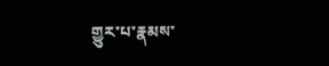གྱུར་པ་རྣམས་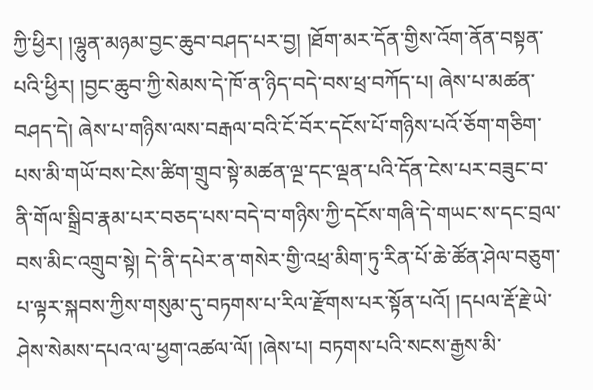ཀྱི་ཕྱིར། །ལྷུན་མཉམ་བྱང་ཆུབ་བཤད་པར་བྱ། །ཐོག་མར་དོན་གྱིས་འོག་ནོན་བསྟན་པའི་ཕྱིར། །བྱང་ཆུབ་ཀྱི་སེམས་དེ་ཁོ་ན་ཉིད་བདེ་བས་ཕྲ་བཀོད་པ། ཞེས་པ་མཚན་བཤད་དེ། ཞེས་པ་གཉིས་ལས་བརྒལ་བའི་ངོ་བོར་དངོས་པོ་གཉིས་པའོ་ཅོག་གཅིག་པས་མི་གཡོ་བས་ངེས་ཚིག་གྲུབ་སྟེ་མཚན་ལྔ་དང་ལྡན་པའི་དོན་ངེས་པར་བཟུང་བ་ནི་གོལ་སྒྲིབ་རྣམ་པར་བཅད་པས་བདེ་བ་གཉིས་ཀྱི་དངོས་གཞི་དེ་གཡང་ས་དང་བྲལ་བས་མིང་འགྲུབ་སྟེ། དེ་ནི་དཔེར་ན་གསེར་གྱི་འཕྲ་མིག་ཏུ་རིན་པོ་ཆེ་ཚོན་ཤེལ་བཅུག་པ་ལྟར་སྐབས་ཀྱིས་གསུམ་དུ་བཏགས་པ་རིལ་རྫོགས་པར་སྟོན་པའོ། །དཔལ་རྡོ་རྗེ་ཡེ་ཤེས་སེམས་དཔའ་ལ་ཕྱག་འཚལ་ལོ། །ཞེས་པ། བཏགས་པའི་སངས་རྒྱས་མི་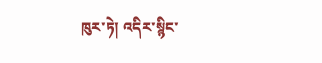ཁུར་ཏེ། འདིར་སྙིང་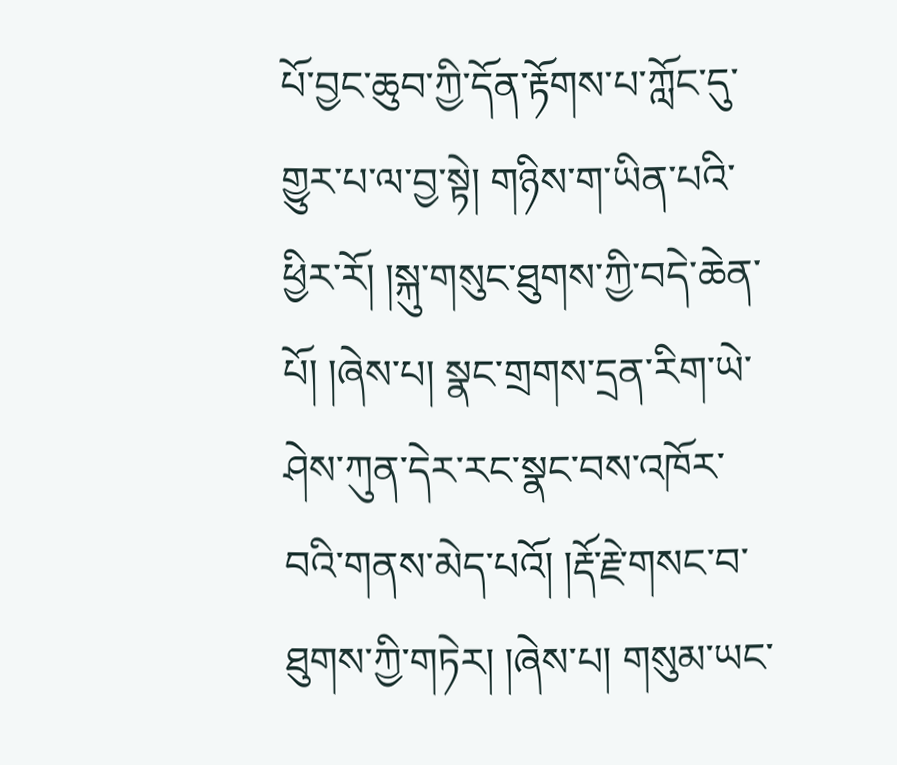པོ་བྱང་ཆུབ་ཀྱི་དོན་རྟོགས་པ་ཀློང་དུ་གྱུར་པ་ལ་བྱ་སྟེ། གཉིས་ག་ཡིན་པའི་ཕྱིར་རོ། །སྐུ་གསུང་ཐུགས་ཀྱི་བདེ་ཆེན་པོ། །ཞེས་པ། སྣང་གྲགས་དྲན་རིག་ཡེ་ཤེས་ཀུན་དེར་རང་སྣང་བས་འཁོར་བའི་གནས་མེད་པའོ། །རྡོ་རྗེ་གསང་བ་ཐུགས་ཀྱི་གཏེར། །ཞེས་པ། གསུམ་ཡང་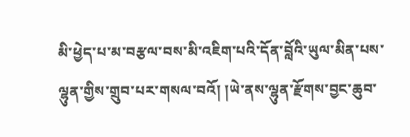མི་ཕྱེད་པ་མ་བརྩལ་བས་མི་འཇིག་པའི་དོན་བློའི་ཡུལ་མིན་པས་ལྷུན་གྱིས་གྲུབ་པར་གསལ་བའོ། །ཡེ་ནས་ལྷུན་རྫོགས་བྱང་ཆུབ་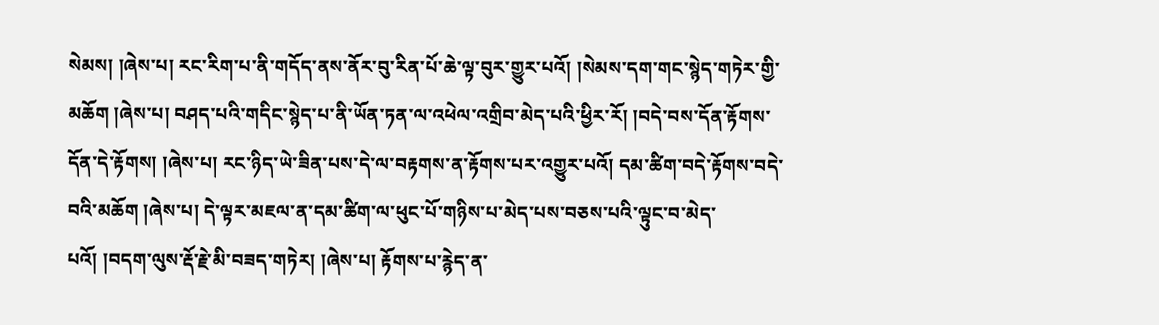སེམས། །ཞེས་པ། རང་རིག་པ་ནི་གདོད་ནས་ནོར་བུ་རིན་པོ་ཆེ་ལྟ་བུར་གྱུར་པའོ། །སེམས་དག་གང་སྙེད་གཏེར་གྱི་མཆོག །ཞེས་པ། བཤད་པའི་གདིང་སྙེད་པ་ནི་ཡོན་ཏན་ལ་འཕེལ་འགྲིབ་མེད་པའི་ཕྱིར་རོ། །བདེ་བས་དོན་རྟོགས་དོན་དེ་རྟོགས། །ཞེས་པ། རང་ཉིད་ཡེ་ཟིན་པས་དེ་ལ་བརྟགས་ན་རྟོགས་པར་འགྱུར་པའོ། དམ་ཚིག་བདེ་རྟོགས་བདེ་བའི་མཆོག །ཞེས་པ། དེ་ལྟར་མཇལ་ན་དམ་ཚིག་ལ་ཕུང་པོ་གཉིས་པ་མེད་པས་བཅས་པའི་ལྟུང་བ་མེད་པའོ། །བདག་ལུས་རྡོ་རྗེ་མི་བཟད་གཏེར། །ཞེས་པ། རྟོགས་པ་རྙེད་ན་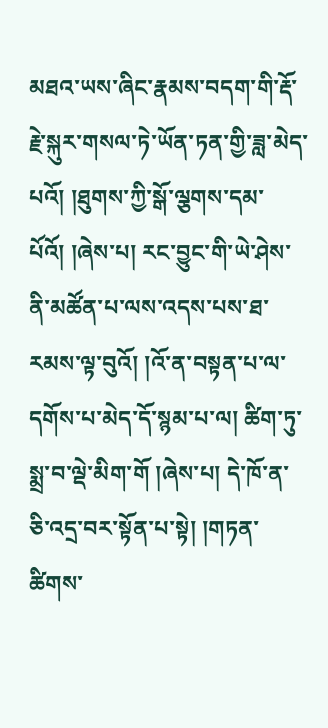མཐའ་ཡས་ཞིང་རྣམས་བདག་གི་རྡོ་རྗེ་སྐུར་གསལ་ཏེ་ཡོན་ཏན་གྱི་ཟླ་མེད་པའོ། །ཐུགས་ཀྱི་སྒོ་ལྕགས་དམ་པོའོ། །ཞེས་པ། རང་བྱུང་གི་ཡེ་ཤེས་ནི་མཚོན་པ་ལས་འདས་པས་ཐ་རམས་ལྟ་བུའོ། །འོ་ན་བསྟན་པ་ལ་དགོས་པ་མེད་དོ་སྙམ་པ་ལ། ཚིག་ཏུ་སྨྲ་བ་ལྡེ་མིག་གོ །ཞེས་པ། དེ་ཁོ་ན་ཅི་འདྲ་བར་སྟོན་པ་སྟེ། །གཏན་ཚིགས་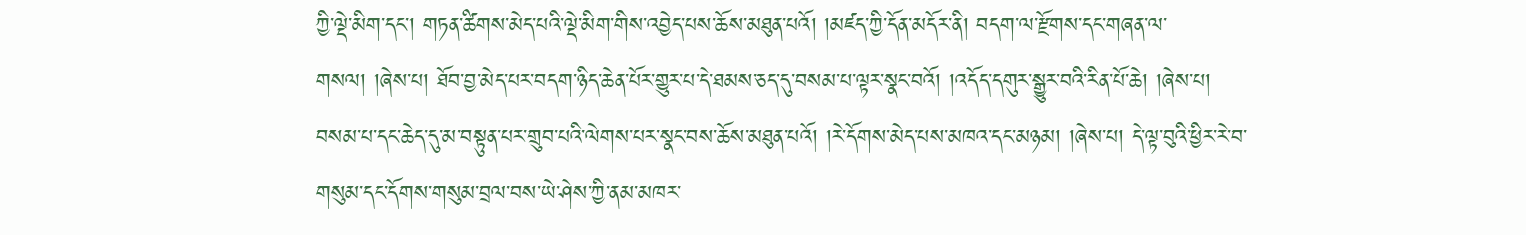ཀྱི་ལྡེ་མིག་དང་། གཏན་ཚིགས་མེད་པའི་ལྡེ་མིག་གིས་འབྱེད་པས་ཆོས་མཐུན་པའོ། །མཛད་ཀྱི་དོན་མདོར་ནི། བདག་ལ་རྫོགས་དང་གཞན་ལ་གསལ། །ཞེས་པ། ཐོབ་བྱ་མེད་པར་བདག་ཉིད་ཆེན་པོར་གྱུར་པ་དེ་ཐམས་ཅད་དུ་བསམ་པ་ལྟར་སྣང་བའོ། །འདོད་དགུར་སྒྱུར་བའི་རིན་པོ་ཆེ། །ཞེས་པ། བསམ་པ་དང་ཆེད་དུ་མ་བསྟུན་པར་གྲུབ་པའི་ལེགས་པར་སྣང་བས་ཆོས་མཐུན་པའོ། །རེ་དོགས་མེད་པས་མཁའ་དང་མཉམ། །ཞེས་པ། དེ་ལྟ་བུའི་ཕྱིར་རེ་བ་གསུམ་དང་དོགས་གསུམ་བྲལ་བས་ཡེ་ཤེས་ཀྱི་ནམ་མཁར་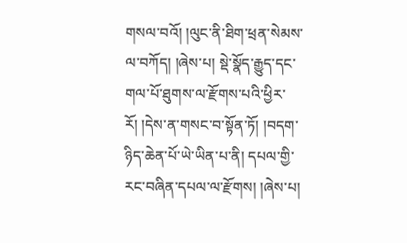གསལ་བའོ། །ལུང་ནི་ཐིག་ཕྲན་སེམས་ལ་བཀོད། །ཞེས་པ། སྡེ་སྣོད་རྒྱུད་དང་གལ་པོ་ཐུགས་ལ་རྫོགས་པའི་ཕྱིར་རོ། །དེས་ན་གསང་བ་སྟོན་ཏོ། །བདག་ཉིད་ཆེན་པོ་ཡེ་ཡིན་པ་ནི། དཔལ་གྱི་རང་བཞིན་དཔལ་ལ་རྫོགས། །ཞེས་པ།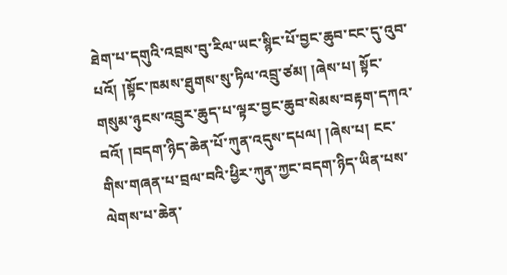ཐེག་པ་དགུའི་འབྲས་བུ་རིལ་ཡང་སྙིང་པོ་བྱང་ཆུབ་ངང་དུ་འུབ་པའོ། །སྟོང་ཁམས་ཐུགས་སུ་ཏིལ་འབྲུ་ཙམ། །ཞེས་པ། སྟོང་གསུམ་ཉུངས་འབྲུར་ཆུད་པ་ལྟར་བྱང་ཆུབ་སེམས་བརྟག་དཀའ་བའོ། །བདག་ཉིད་ཆེན་པོ་ཀུན་འདུས་དཔལ། །ཞེས་པ། ངང་གིས་གཞན་པ་བྲལ་བའི་ཕྱིར་ཀུན་ཀྱང་བདག་ཉིད་ཡིན་པས་ལེགས་པ་ཆེན་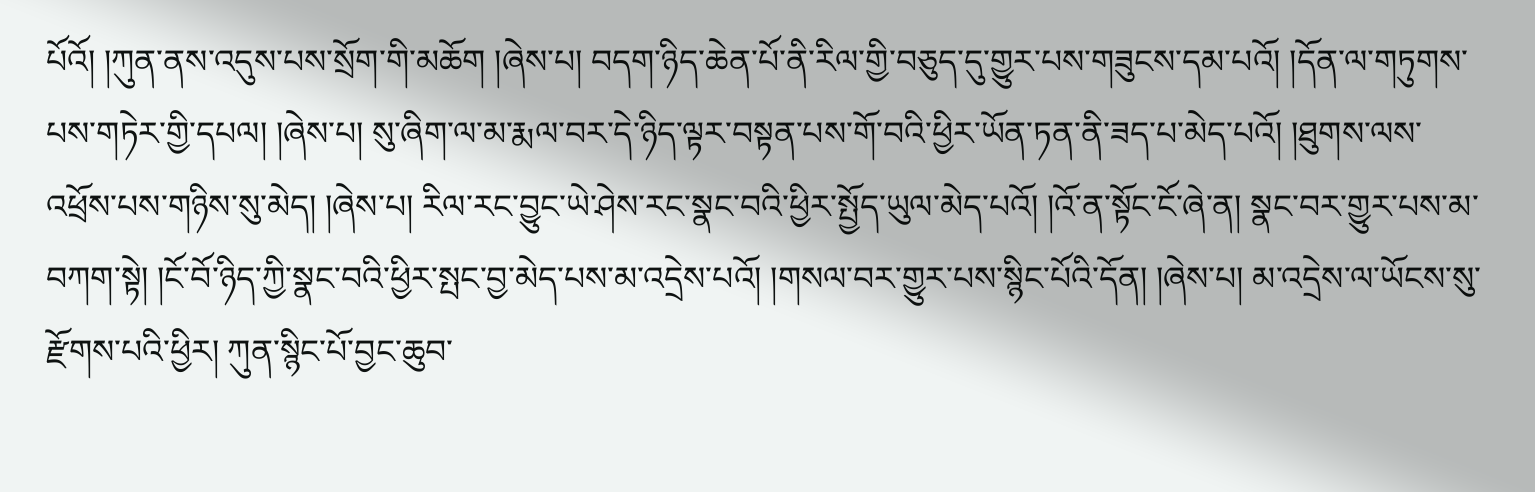པོའོ། །ཀུན་ནས་འདུས་པས་སྲོག་གི་མཆོག །ཞེས་པ། བདག་ཉིད་ཆེན་པོ་ནི་རིལ་གྱི་བཅུད་དུ་གྱུར་པས་གཟུངས་དམ་པའོ། །དོན་ལ་གཏུགས་པས་གཏེར་གྱི་དཔལ། །ཞེས་པ། སུ་ཞིག་ལ་མ་རྨལ་བར་དེ་ཉིད་ལྟར་བསྟན་པས་གོ་བའི་ཕྱིར་ཡོན་ཏན་ནི་ཟད་པ་མེད་པའོ། །ཐུགས་ལས་འཕྲོས་པས་གཉིས་སུ་མེད། །ཞེས་པ། རིལ་རང་བྱུང་ཡེ་ཤེས་རང་སྣང་བའི་ཕྱིར་སྤྱོད་ཡུལ་མེད་པའོ། །འོ་ན་སྟོང་ངོ་ཞེ་ན། སྣང་བར་གྱུར་པས་མ་བཀག་སྟེ། །ངོ་བོ་ཉིད་ཀྱི་སྣང་བའི་ཕྱིར་སྤང་བྱ་མེད་པས་མ་འདྲེས་པའོ། །གསལ་བར་གྱུར་པས་སྙིང་པོའི་དོན། །ཞེས་པ། མ་འདྲེས་ལ་ཡོངས་སུ་རྫོགས་པའི་ཕྱིར། ཀུན་སྙིང་པོ་བྱང་ཆུབ་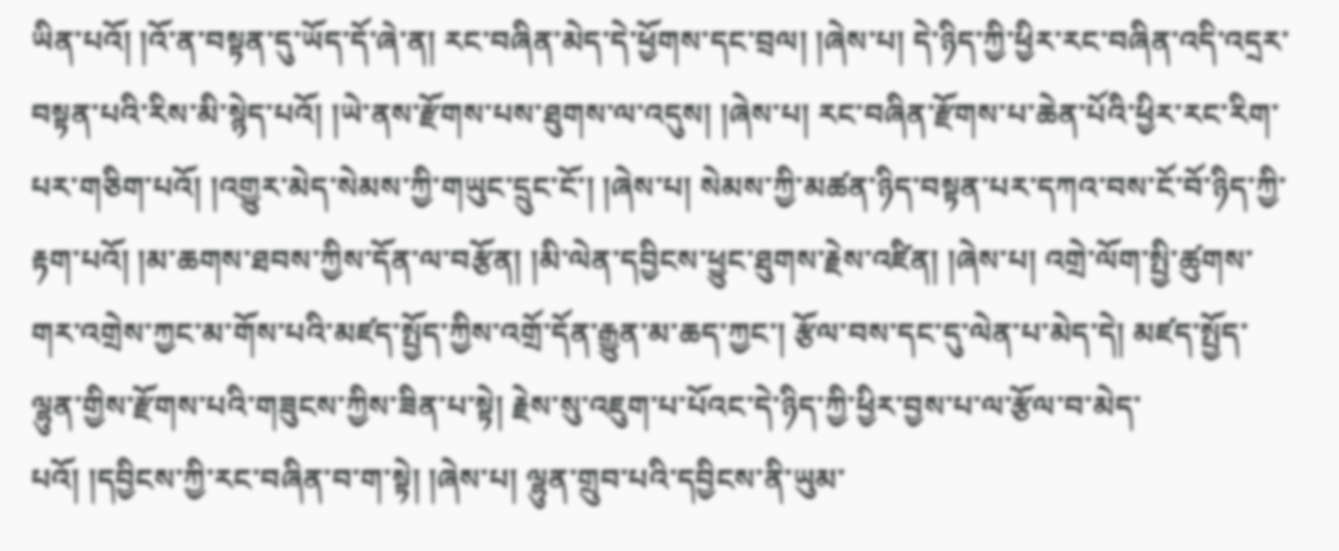ཡིན་པའོ། །འོ་ན་བསྟན་དུ་ཡོད་དོ་ཞེ་ན། རང་བཞིན་མེད་དེ་ཕྱོགས་དང་བྲལ། །ཞེས་པ། དེ་ཉིད་ཀྱི་ཕྱིར་རང་བཞིན་འདི་འདྲར་བསྟན་པའི་རིས་མི་སྙེད་པའོ། །ཡེ་ནས་རྫོགས་པས་ཐུགས་ལ་འདུས། །ཞེས་པ། རང་བཞིན་རྫོགས་པ་ཆེན་པོའི་ཕྱིར་རང་རིག་པར་གཅིག་པའོ། །འགྱུར་མེད་སེམས་ཀྱི་གཡུང་དྲུང་ངོ་། །ཞེས་པ། སེམས་ཀྱི་མཚན་ཉིད་བསྟན་པར་དཀའ་བས་ངོ་བོ་ཉིད་ཀྱི་རྟག་པའོ། །མ་ཆགས་ཐབས་ཀྱིས་དོན་ལ་བརྩོན། །མི་ལེན་དབྱིངས་ཕྱུང་ཐུགས་རྗེས་འཛིན། །ཞེས་པ། འགྲེ་ལོག་སྤྱི་ཚུགས་གར་འགྲེས་ཀྱང་མ་གོས་པའི་མཛད་སྤྱོད་ཀྱིས་འགྲོ་དོན་རྒྱུན་མ་ཆད་ཀྱང་། རྩོལ་བས་དང་དུ་ལེན་པ་མེད་དེ། མཛད་སྤྱོད་ལྷུན་གྱིས་རྫོགས་པའི་གཟུངས་ཀྱིས་ཟིན་པ་སྟེ། རྗེས་སུ་འཇུག་པ་པོའང་དེ་ཉིད་ཀྱི་ཕྱིར་བྱས་པ་ལ་རྩོལ་བ་མེད་པའོ། །དབྱིངས་ཀྱི་རང་བཞིན་བ་ག་སྟེ། །ཞེས་པ། ལྷུན་གྲུབ་པའི་དབྱིངས་ནི་ཡུམ་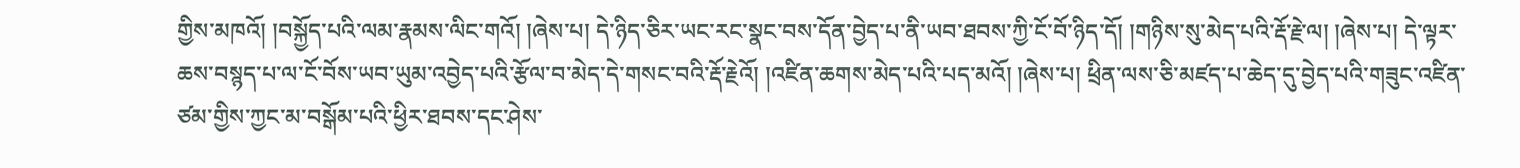གྱིས་མཁའོ། །བསྐྱོད་པའི་ལམ་རྣམས་ལིང་གའོ། །ཞེས་པ། དེ་ཉིད་ཅིར་ཡང་རང་སྣང་བས་དོན་བྱེད་པ་ནི་ཡབ་ཐབས་ཀྱི་ངོ་བོ་ཉིད་དོ། །གཉིས་སུ་མེད་པའི་རྡོ་རྗེ་ལ། །ཞེས་པ། དེ་ལྟར་ཆས་བསྙད་པ་ལ་ངོ་བོས་ཡབ་ཡུམ་འབྱེད་པའི་རྩོལ་བ་མེད་དེ་གསང་བའི་རྡོ་རྗེའོ། །འཛིན་ཆགས་མེད་པའི་པད་མའོ། །ཞེས་པ། ཕྲིན་ལས་ཅི་མཛད་པ་ཆེད་དུ་བྱེད་པའི་གཟུང་འཛིན་ཙམ་གྱིས་ཀྱང་མ་བསྒོམ་པའི་ཕྱིར་ཐབས་དང་ཤེས་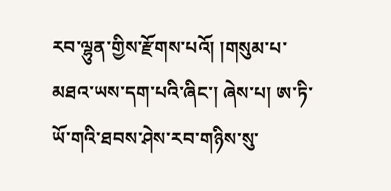རབ་ལྷུན་གྱིས་རྫོགས་པའོ། །གསུམ་པ་མཐའ་ཡས་དག་པའི་ཞིང་། ཞེས་པ། ཨ་ཏི་ཡོ་གའི་ཐབས་ཤེས་རབ་གཉིས་སུ་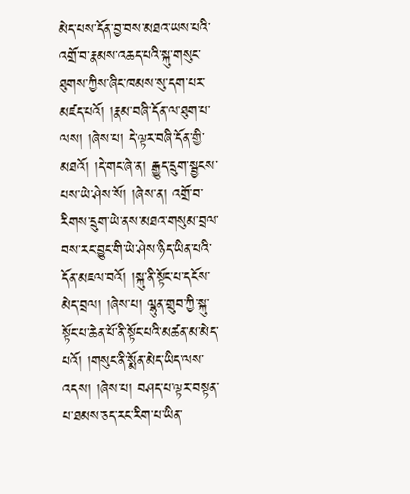མེད་པས་དོན་བྱ་བས་མཐའ་ཡས་པའི་འགྲོ་བ་རྣམས་འཆད་པའི་སྐུ་གསུང་ཐུགས་ཀྱིས་ཞིང་ཁམས་སུ་དག་པར་མཛད་པའོ། །རྣམ་བཞི་དོན་ལ་ཐུག་པ་ལས། །ཞེས་པ། དེ་ལྟར་བཞི་དོན་གྱི་མཐའོ། །དེ་གང་ཞེ་ན། རྒྱུད་དྲུག་སྦྱངས་པས་ཡེ་ཤེས་སོ། །ཞེས་ན། འགྲོ་བ་རིགས་དྲུག་ཡེ་ནས་མཐའ་གསུམ་བྲལ་བས་རང་བྱུང་གི་ཡེ་ཤེས་ཉིད་ཡིན་པའི་དོན་མཇལ་བའོ། །སྐུ་ནི་སྟོང་པ་དངོས་མེད་བྲལ། །ཞེས་པ། ལྷུན་གྲུབ་ཀྱི་སྐུ་སྟོང་པ་ཆེན་པོ་ནི་སྟོང་པའི་མཚན་མ་མེད་པའོ། །གསུང་ནི་སྨོན་མེད་ཡིད་ལས་འདས། །ཞེས་པ། བཤད་པ་ལྟར་བསྟན་པ་ཐམས་ཅད་རང་རིག་པ་ཡིན་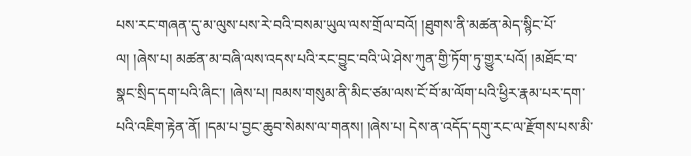པས་རང་གཞན་དུ་མ་ལུས་པས་རེ་བའི་བསམ་ཡུལ་ལས་གྲོལ་བའོ། །ཐུགས་ནི་མཚན་མེད་སྙིང་པོ་ལ། །ཞེས་པ། མཚན་མ་བཞི་ལས་འདས་པའི་རང་བྱུང་བའི་ཡེ་ཤེས་ཀུན་གྱི་ཏོག་ཏུ་གྱུར་པའོ། །མཐོང་བ་སྣང་སྲིད་དག་པའི་ཞིང་། །ཞེས་པ། ཁམས་གསུམ་ནི་མིང་ཙམ་ལས་ངོ་བོ་མ་ལོག་པའི་ཕྱིར་རྣམ་པར་དག་པའི་འཇིག་རྟེན་ནོ། །དམ་པ་བྱང་ཆུབ་སེམས་ལ་གནས། །ཞེས་པ། དེས་ན་འདོད་དགུ་རང་ལ་རྫོགས་པས་མི་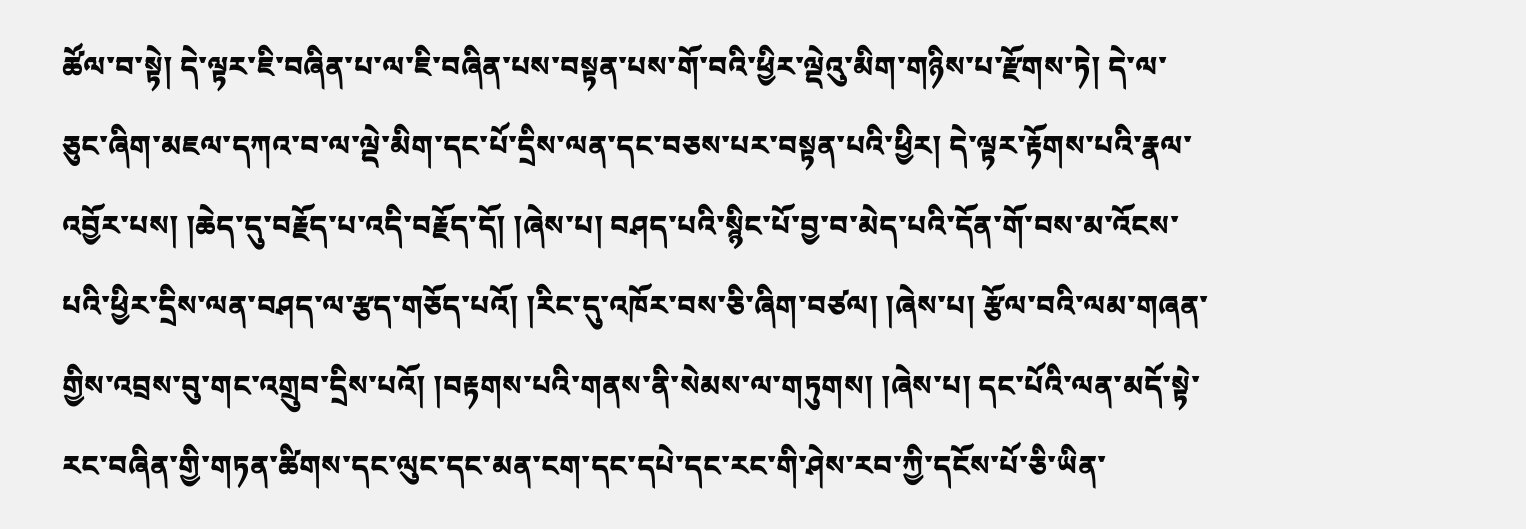ཚོལ་བ་སྟེ། དེ་ལྟར་ཇི་བཞིན་པ་ལ་ཇི་བཞིན་པས་བསྟན་པས་གོ་བའི་ཕྱིར་ལྡེའུ་མིག་གཉིས་པ་རྫོགས་ཏེ། དེ་ལ་ཅུང་ཞིག་མཇལ་དཀའ་བ་ལ་ལྡེ་མིག་དང་པོ་དྲིས་ལན་དང་བཅས་པར་བསྟན་པའི་ཕྱིར། དེ་ལྟར་རྟོགས་པའི་རྣལ་འབྱོར་པས། །ཆེད་དུ་བརྗོད་པ་འདི་བརྗོད་དོ། །ཞེས་པ། བཤད་པའི་སྙིང་པོ་བྱ་བ་མེད་པའི་དོན་གོ་བས་མ་འོངས་པའི་ཕྱིར་དྲིས་ལན་བཤད་ལ་རྩད་གཅོད་པའོ། །རིང་དུ་འཁོར་བས་ཅི་ཞིག་བཙལ། །ཞེས་པ། རྩོལ་བའི་ལམ་གཞན་གྱིས་འབྲས་བུ་གང་འགྲུབ་དྲིས་པའོ། །བརྟགས་པའི་གནས་ནི་སེམས་ལ་གཏུགས། །ཞེས་པ། དང་པོའི་ལན་མདོ་སྟེ་རང་བཞིན་གྱི་གཏན་ཚིགས་དང་ལུང་དང་མན་ངག་དང་དཔེ་དང་རང་གི་ཤེས་རབ་ཀྱི་དངོས་པོ་ཅི་ཡིན་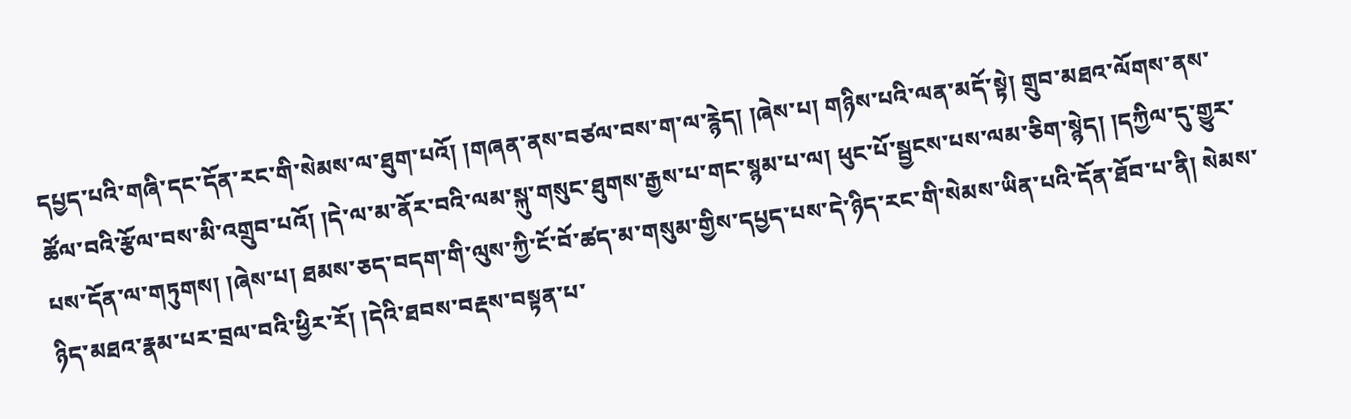དཔྱད་པའི་གཞི་དང་དོན་རང་གི་སེམས་ལ་ཐུག་པའོ། །གཞན་ནས་བཙལ་བས་ག་ལ་རྙེད། །ཞེས་པ། གཉིས་པའི་ལན་མདོ་སྟེ། གྲུབ་མཐའ་ལོགས་ནས་ཚོལ་བའི་རྩོལ་བས་མི་འགྲུབ་པའོ། །དེ་ལ་མ་ནོར་བའི་ལམ་སྐུ་གསུང་ཐུགས་རྒྱས་པ་གང་སྙམ་པ་ལ། ཕུང་པོ་སྦྱངས་པས་ལམ་ཅིག་སྙེད། །དཀྱིལ་དུ་གྱུར་པས་དོན་ལ་གཏུགས། །ཞེས་པ། ཐམས་ཅད་བདག་གི་ལུས་ཀྱི་ངོ་བོ་ཚད་མ་གསུམ་གྱིས་དཔྱད་པས་དེ་ཉིད་རང་གི་སེམས་ཡིན་པའི་དོན་ཐོབ་པ་ནི། སེམས་ཉིད་མཐའ་རྣམ་པར་བྲལ་བའི་ཕྱིར་རོ། །དེའི་ཐབས་བརྡས་བསྟན་པ་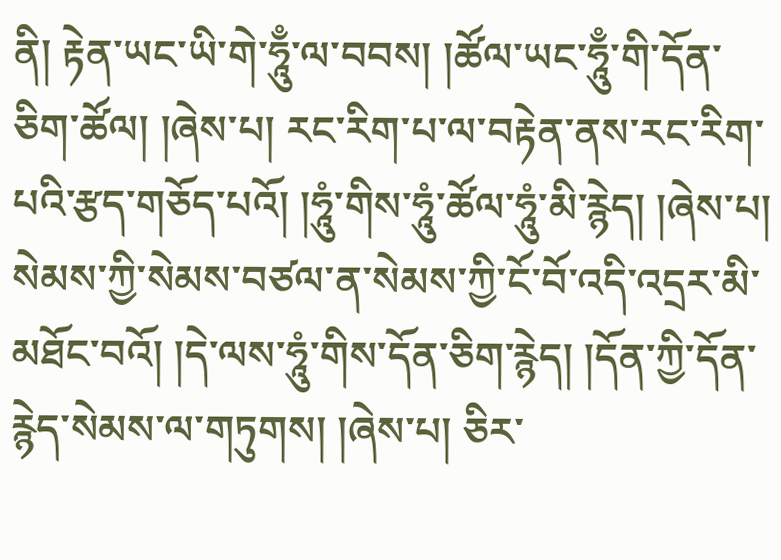ནི། རྟེན་ཡང་ཡི་གེ་ཧཱུྃ་ལ་བབས། །ཚོལ་ཡང་ཧཱུྃ་གི་དོན་ཅིག་ཚོལ། །ཞེས་པ། རང་རིག་པ་ལ་བརྟེན་ནས་རང་རིག་པའི་རྩད་གཅོད་པའོ། །ཧཱུཾ་གིས་ཧཱུཾ་ཚོལ་ཧཱུཾ་མི་རྙེད། །ཞེས་པ། སེམས་ཀྱི་སེམས་བཙལ་ན་སེམས་ཀྱི་ངོ་བོ་འདི་འདྲར་མི་མཐོང་བའོ། །དེ་ལས་ཧཱུཾ་གིས་དོན་ཅིག་རྙེད། །དོན་ཀྱི་དོན་རྙེད་སེམས་ལ་གཏུགས། །ཞེས་པ། ཅིར་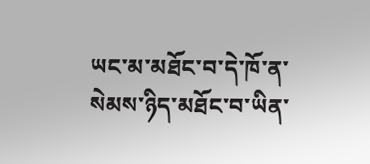ཡང་མ་མཐོང་བ་དེ་ཁོ་ན་སེམས་ཉིད་མཐོང་བ་ཡིན་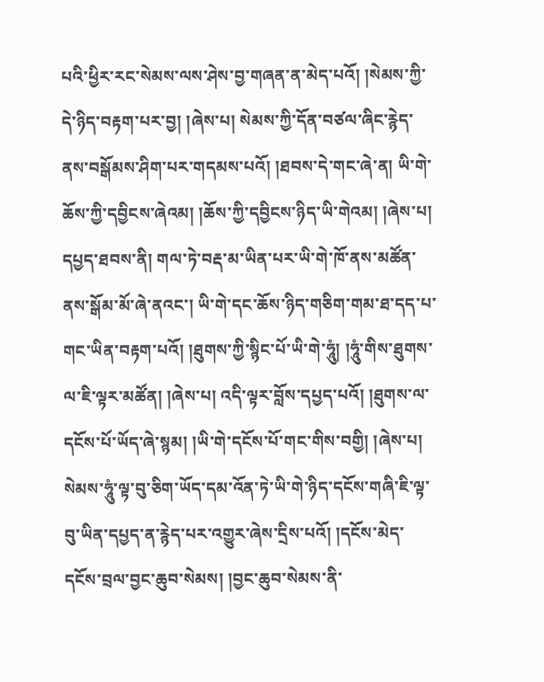པའི་ཕྱིར་རང་སེམས་ལས་ཤེས་བྱ་གཞན་ན་མེད་པའོ། །སེམས་ཀྱི་དེ་ཉིད་བརྟག་པར་བྱ། །ཞེས་པ། སེམས་ཀྱི་དོན་བཙལ་ཞིང་རྙེད་ནས་བསྒོམས་ཤིག་པར་གདམས་པའོ། །ཐབས་དེ་གང་ཞེ་ན། ཡི་གེ་ཆོས་ཀྱི་དབྱིངས་ཞེའམ། །ཆོས་ཀྱི་དབྱིངས་ཉིད་ཡི་གེའམ། །ཞེས་པ། དཔྱད་ཐབས་ནི། གལ་ཏེ་བརྡ་མ་ཡིན་པར་ཡི་གེ་ཁོ་ནས་མཚོན་ནས་སྒོམ་མོ་ཞེ་ནའང་། ཡི་གེ་དང་ཆོས་ཉིད་གཅིག་གམ་ཐ་དད་པ་གང་ཡིན་བརྟག་པའོ། །ཐུགས་ཀྱི་སྙིང་པོ་ཡི་གེ་ཧཱུཾ། །ཧཱུཾ་གིས་ཐུགས་ལ་ཇི་ལྟར་མཚོན། །ཞེས་པ། འདི་ལྟར་བློས་དཔྱད་པའོ། །ཐུགས་ལ་དངོས་པོ་ཡོད་ཞེ་སྙམ། །ཡི་གེ་དངོས་པོ་གང་གིས་བགྱི། །ཞེས་པ། སེམས་ཧཱུཾ་ལྟ་བུ་ཅིག་ཡོད་དམ་འོན་ཏེ་ཡི་གེ་ཉིད་དངོས་གཞི་ཇི་ལྟ་བུ་ཡིན་དཔྱད་ན་རྙེད་པར་འགྱུར་ཞེས་དྲིས་པའོ། །དངོས་མེད་དངོས་བྲལ་བྱང་ཆུབ་སེམས། །བྱང་ཆུབ་སེམས་ནི་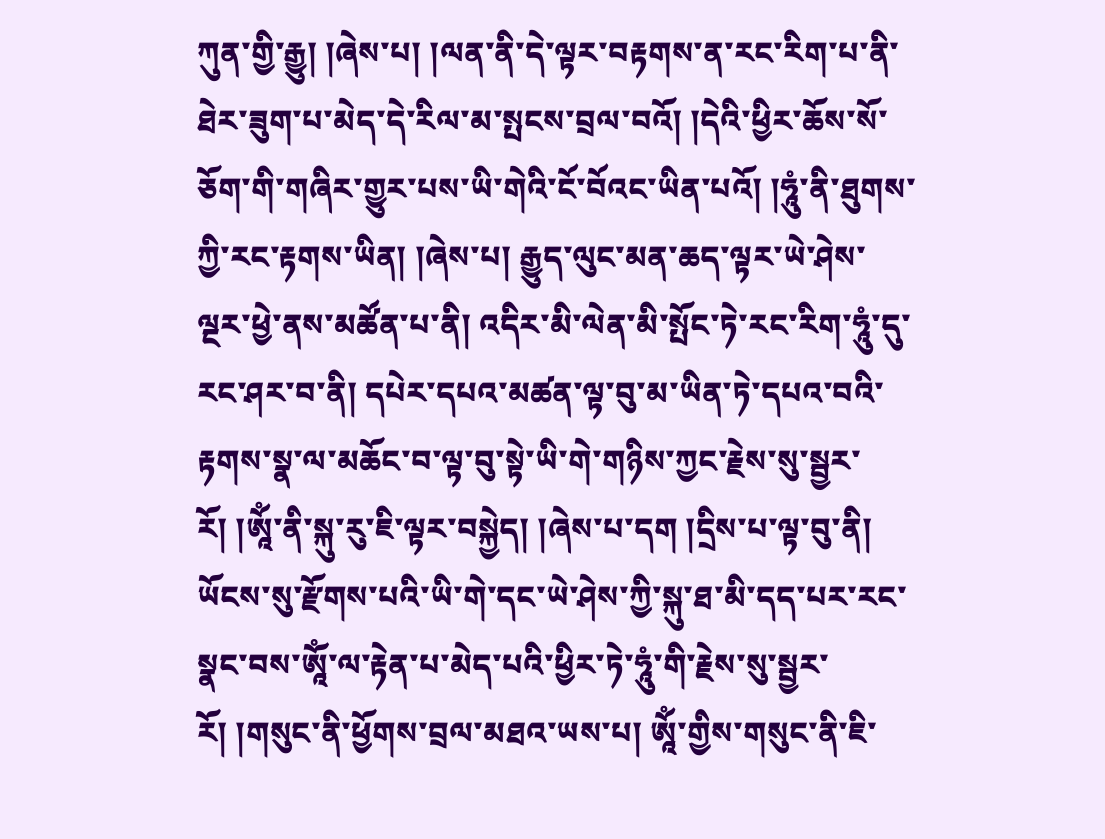ཀུན་གྱི་རྒྱུ། །ཞེས་པ། །ལན་ནི་དེ་ལྟར་བརྟགས་ན་རང་རིག་པ་ནི་ཐེར་ཟུག་པ་མེད་དེ་རིལ་མ་སྤངས་བྲལ་བའོ། །དེའི་ཕྱིར་ཆོས་སོ་ཅོག་གི་གཞིར་གྱུར་པས་ཡི་གེའི་ངོ་བོའང་ཡིན་པའོ། །ཧཱུཾ་ནི་ཐུགས་ཀྱི་རང་རྟགས་ཡིན། །ཞེས་པ། རྒྱུད་ལུང་མན་ཆད་ལྟར་ཡེ་ཤེས་ལྔར་ཕྱེ་ནས་མཚོན་པ་ནི། འདིར་མི་ལེན་མི་སྤོང་ཏེ་རང་རིག་ཧཱུཾ་དུ་རང་ཤར་བ་ནི། དཔེར་དཔའ་མཚན་ལྟ་བུ་མ་ཡིན་ཏེ་དཔའ་བའི་རྟགས་སྣ་ལ་མཆོང་བ་ལྟ་བུ་སྟེ་ཡི་གེ་གཉིས་ཀྱང་རྗེས་སུ་སྦྱར་རོ། །ཨཱོཾ་ནི་སྐུ་རུ་ཇི་ལྟར་བསྐྱེད། །ཞེས་པ་དག །དྲིས་པ་ལྟ་བུ་ནི། ཡོངས་སུ་རྫོགས་པའི་ཡི་གེ་དང་ཡེ་ཤེས་ཀྱི་སྐུ་ཐ་མི་དད་པར་རང་སྣང་བས་ཨཱོཾ་ལ་རྟེན་པ་མེད་པའི་ཕྱིར་ཏེ་ཧཱུཾ་གི་རྗེས་སུ་སྦྱར་རོ། །གསུང་ནི་ཕྱོགས་བྲལ་མཐའ་ཡས་པ། ཨཱོཾ་གྱིས་གསུང་ནི་ཇི་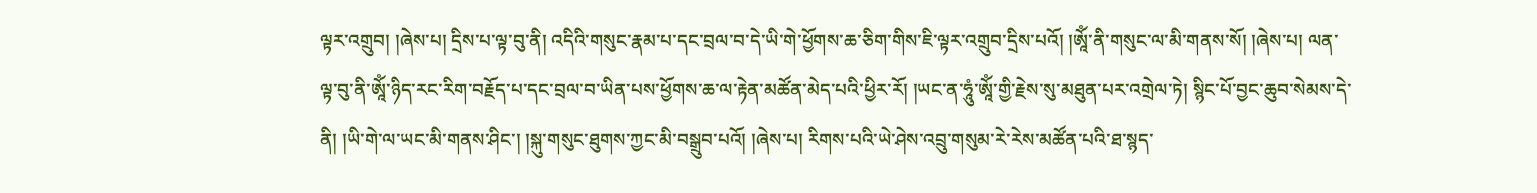ལྟར་འགྲུབ། །ཞེས་པ། དྲིས་པ་ལྟ་བུ་ནི། འདིའི་གསུང་རྣམ་པ་དང་བྲལ་བ་དེ་ཡི་གེ་ཕྱོགས་ཆ་ཅིག་གིས་ཇི་ལྟར་འགྲུབ་དྲིས་པའོ། །ཨཱོཾ་ནི་གསུང་ལ་མི་གནས་སོ། །ཞེས་པ། ལན་ལྟ་བུ་ནི་ཨཱོཾ་ཉིད་རང་རིག་བརྗོད་པ་དང་བྲལ་བ་ཡིན་པས་ཕྱོགས་ཆ་ལ་རྟེན་མཚོན་མེད་པའི་ཕྱིར་རོ། །ཡང་ན་ཧཱུཾ་ཨཱོཾ་གྱི་རྗེས་སུ་མཐུན་པར་འགྲེལ་ཏེ། སྙིང་པོ་བྱང་ཆུབ་སེམས་དེ་ནི། །ཡི་གེ་ལ་ཡང་མི་གནས་ཤིང་། །སྐུ་གསུང་ཐུགས་ཀྱང་མི་བསྒྲུབ་པའོ། །ཞེས་པ། རིགས་པའི་ཡེ་ཤེས་འབྲུ་གསུམ་རེ་རེས་མཚོན་པའི་ཐ་སྙད་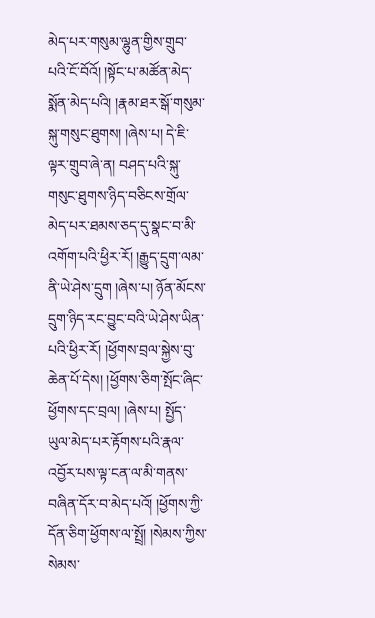མེད་པར་གསུམ་ལྷུན་གྱིས་གྲུབ་པའི་ངོ་བོའོ། །སྟོང་པ་མཚོན་མེད་སྨོན་མེད་པའི། །རྣམ་ཐར་སྒོ་གསུམ་སྐུ་གསུང་ཐུགས། །ཞེས་པ། དེ་ཇི་ལྟར་གྲུབ་ཞེ་ན། བཤད་པའི་སྐུ་གསུང་ཐུགས་ཉིད་བཅིངས་གྲོལ་མེད་པར་ཐམས་ཅད་དུ་སྣང་བ་མི་འགོག་པའི་ཕྱིར་རོ། །རྒྱུད་དྲུག་ལམ་ནི་ཡེ་ཤེས་དྲུག །ཞེས་པ། ཉོན་མོངས་དྲུག་ཉིད་རང་བྱུང་བའི་ཡེ་ཤེས་ཡིན་པའི་ཕྱིར་རོ། །ཕྱོགས་བྲལ་སྐྱེས་བུ་ཆེན་པོ་དེས། །ཕྱོགས་ཅིག་སྤོང་ཞིང་ཕྱོགས་དང་བྲལ། །ཞེས་པ། སྤྱོད་ཡུལ་མེད་པར་རྟོགས་པའི་རྣལ་འབྱོར་པས་ལྟ་ངན་ལ་མི་གནས་བཞིན་དོར་བ་མེད་པའོ། །ཕྱོགས་ཀྱི་དོན་ཅིག་ཕྱོགས་ལ་སྤྲོ། །སེམས་ཀྱིས་སེམས་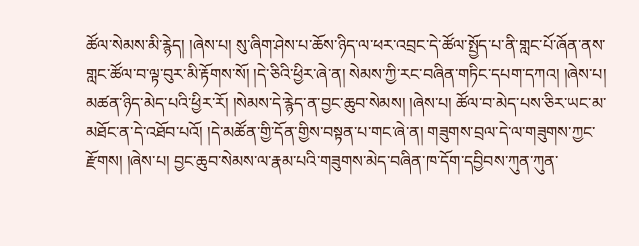ཚོལ་སེམས་མི་རྙེད། །ཞེས་པ། སུ་ཞིག་ཤེས་པ་ཆོས་ཉིད་ལ་ཕར་འབྲང་དེ་ཚོལ་སྤྱོད་པ་ནི་གླང་པོ་ཞོན་ནས་གླང་ཚོལ་བ་ལྟ་བུར་མི་རྟོགས་སོ། །དེ་ཅིའི་ཕྱིར་ཞེ་ན། སེམས་ཀྱི་རང་བཞིན་གཏིང་དཔག་དཀའ། །ཞེས་པ། མཚན་ཉིད་མེད་པའི་ཕྱིར་རོ། །སེམས་དེ་རྙེད་ན་བྱང་ཆུབ་སེམས། །ཞེས་པ། ཚོལ་བ་མེད་པས་ཅིར་ཡང་མ་མཐོང་ན་དེ་འཐོབ་པའོ། །དེ་མཚོན་གྱི་དོན་གྱིས་བསྟན་པ་གང་ཞེ་ན། གཟུགས་བྲལ་དེ་ལ་གཟུགས་ཀྱང་རྫོགས། །ཞེས་པ། བྱང་ཆུབ་སེམས་ལ་རྣམ་པའི་གཟུགས་མེད་བཞིན་ཁ་དོག་དབྱིབས་ཀུན་ཀུན་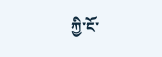ཀྱི་ངོ་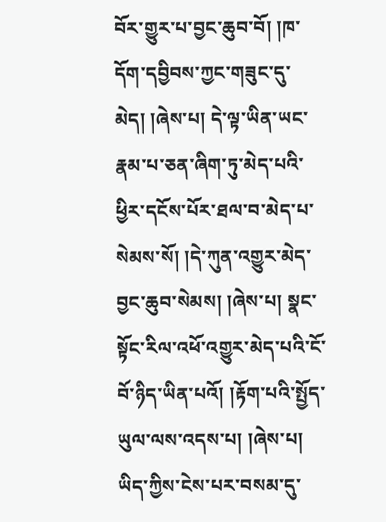བོར་གྱུར་པ་བྱང་ཆུབ་བོ། །ཁ་དོག་དབྱིབས་ཀྱང་གཟུང་དུ་མེད། །ཞེས་པ། དེ་ལྟ་ཡིན་ཡང་རྣམ་པ་ཅན་ཞིག་ཏུ་མེད་པའི་ཕྱིར་དངོས་པོར་ཐལ་བ་མེད་པ་སེམས་སོ། །དེ་ཀུན་འགྱུར་མེད་བྱང་ཆུབ་སེམས། །ཞེས་པ། སྣང་སྟོང་རིལ་འཕོ་འགྱུར་མེད་པའི་ངོ་བོ་ཉིད་ཡིན་པའོ། །རྟོག་པའི་སྤྱོད་ཡུལ་ལས་འདས་པ། །ཞེས་པ། ཡིད་ཀྱིས་ངེས་པར་བསམ་དུ་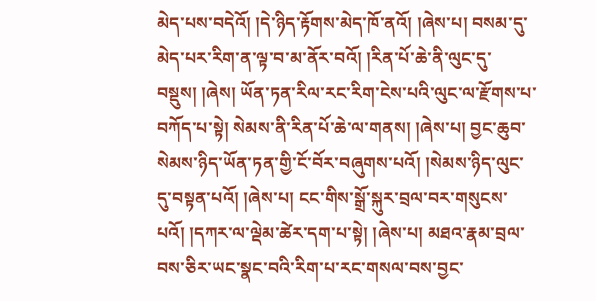མེད་པས་བདེའོ། །དེ་ཉིད་རྟོགས་མེད་ཁོ་ནའོ། །ཞེས་པ། བསམ་དུ་མེད་པར་རིག་ན་ལྟ་བ་མ་ནོར་བའོ། །རིན་པོ་ཆེ་ནི་ལུང་དུ་བསྡུས། །ཞེས། ཡོན་ཏན་རིལ་རང་རིག་ངེས་པའི་ལུང་ལ་རྫོགས་པ་བཀོད་པ་སྟེ། སེམས་ནི་རིན་པོ་ཆེ་ལ་གནས། །ཞེས་པ། བྱང་ཆུབ་སེམས་ཉིད་ཡོན་ཏན་གྱི་ངོ་བོར་བཞུགས་པའོ། །སེམས་ཉིད་ལུང་དུ་བསྟན་པའོ། །ཞེས་པ། ངང་གིས་སྒྲོ་སྐུར་བྲལ་བར་གསུངས་པའོ། །དཀར་ལ་ལྡེམ་ཚེར་དག་པ་སྟེ། །ཞེས་པ། མཐའ་རྣམ་བྲལ་བས་ཅིར་ཡང་སྣང་བའི་རིག་པ་རང་གསལ་བས་བྱང་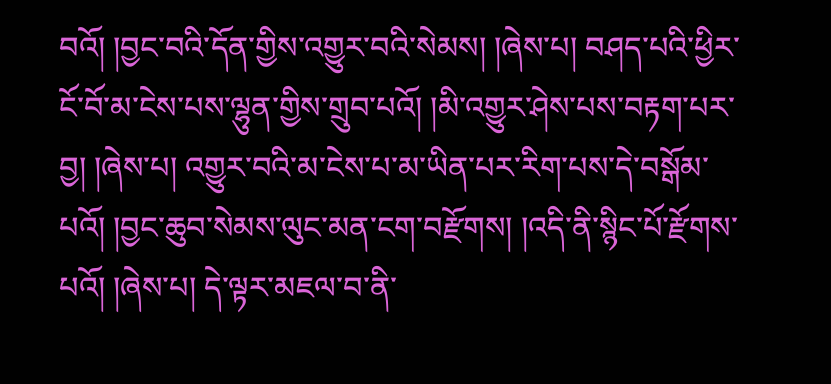བའོ། །བྱང་བའི་དོན་གྱིས་འགྱུར་བའི་སེམས། །ཞེས་པ། བཤད་པའི་ཕྱིར་ངོ་བོ་མ་ངེས་པས་ལྷུན་གྱིས་གྲུབ་པའོ། །མི་འགྱུར་ཤེས་པས་བརྟག་པར་བྱ། །ཞེས་པ། འགྱུར་བའི་མ་ངེས་པ་མ་ཡིན་པར་རིག་པས་དེ་བསྒོམ་པའོ། །བྱང་ཆུབ་སེམས་ལུང་མན་ངག་བརྫོགས། །འདི་ནི་སྙིང་པོ་རྫོགས་པའོ། །ཞེས་པ། དེ་ལྟར་མཇལ་བ་ནི་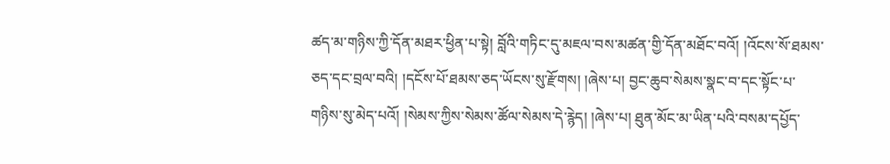ཚད་མ་གཉིས་ཀྱི་དོན་མཐར་ཕྱིན་པ་སྟེ། བློའི་གཏིང་དུ་མཇལ་བས་མཚན་གྱི་དོན་མཐོང་བའོ། །འོངས་སོ་ཐམས་ཅད་དང་བྲལ་བའི། །དངོས་པོ་ཐམས་ཅད་ཡོངས་སུ་རྫོགས། །ཞེས་པ། བྱང་ཆུབ་སེམས་སྣང་བ་དང་སྟོང་པ་གཉིས་སུ་མེད་པའོ། །སེམས་ཀྱིས་སེམས་ཚོལ་སེམས་དེ་རྙེད། །ཞེས་པ། ཐུན་མོང་མ་ཡིན་པའི་བསམ་དཔྱོད་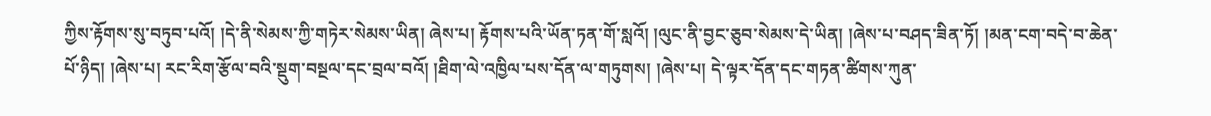ཀྱིས་རྟོགས་སུ་བཏུབ་པའོ། །དེ་ནི་སེམས་ཀྱི་གཏེར་སེམས་ཡིན། ཞེས་པ། རྟོགས་པའི་ཡོན་ཏན་གོ་སླའོ། །ལུང་ནི་བྱང་ཅུབ་སེམས་དེ་ཡིན། །ཞེས་པ་བཤད་ཟིན་ཏོ། །མན་ངག་བདེ་བ་ཆེན་པོ་ཉིད། །ཞེས་པ། རང་རིག་རྩོལ་བའི་སྡུག་བསྔལ་དང་བྲལ་བའོ། །ཐིག་ལེ་འཁྱིལ་པས་དོན་ལ་གཏུགས། །ཞེས་པ། དེ་ལྟར་དོན་དང་གཏན་ཚིགས་ཀུན་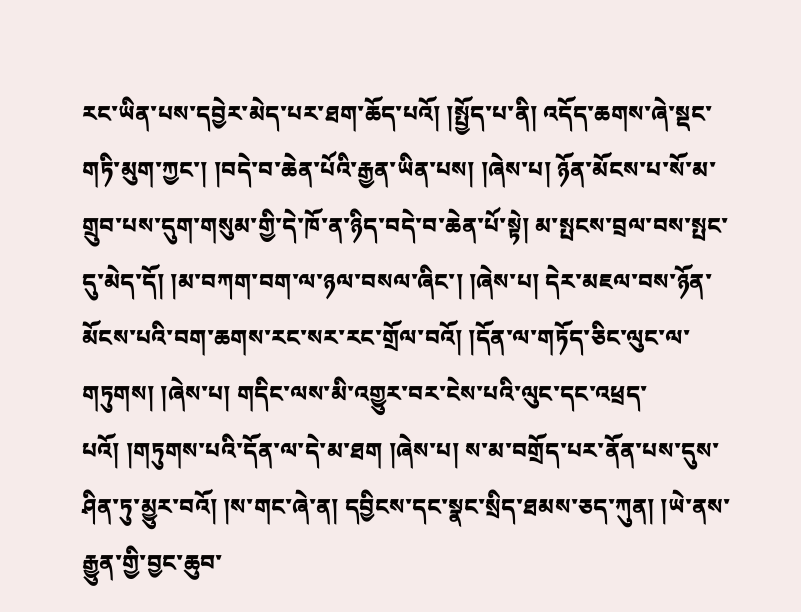རང་ཡིན་པས་དབྱེར་མེད་པར་ཐག་ཆོད་པའོ། །སྤྱོད་པ་ནི། འདོད་ཆགས་ཞེ་སྡང་གཏི་མུག་ཀྱང་། །བདེ་བ་ཆེན་པོའི་རྒྱན་ཡིན་པས། །ཞེས་པ། ཉོན་མོངས་པ་སོ་མ་གྲུབ་པས་དུག་གསུམ་གྱི་དེ་ཁོ་ན་ཉིད་བདེ་བ་ཆེན་པོ་སྟེ། མ་སྤངས་བྲལ་བས་སྤང་དུ་མེད་དོ། །མ་བཀག་བག་ལ་ཉལ་བསལ་ཞིང་། །ཞེས་པ། དེར་མཇལ་བས་ཉོན་མོངས་པའི་བག་ཆགས་རང་སར་རང་གྲོལ་བའོ། །དོན་ལ་གཏོད་ཅིང་ལུང་ལ་གཏུགས། །ཞེས་པ། གདིང་ལས་མི་འགྱུར་བར་ངེས་པའི་ལུང་དང་འཕྲད་པའོ། །གཏུགས་པའི་དོན་ལ་དེ་མ་ཐག །ཞེས་པ། ས་མ་བགྲོད་པར་ནོན་པས་དུས་ཤིན་ཏུ་མྱུར་བའོ། །ས་གང་ཞེ་ན། དབྱིངས་དང་སྣང་སྲིད་ཐམས་ཅད་ཀུན། །ཡེ་ནས་རྒྱུན་གྱི་བྱང་ཆུབ་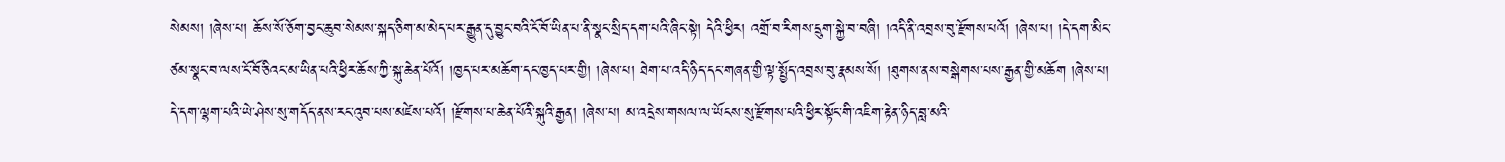སེམས། །ཞེས་པ། ཆོས་སོ་ཅོག་བྱང་ཆུབ་སེམས་སྐད་ཅིག་མ་མེད་པར་རྒྱུན་དུ་བྱུང་བའི་ངོ་བོ་ཡིན་པ་ནི་སྣང་སྲིད་དག་པའི་ཞིང་སྟེ། དེའི་ཕྱིར། འགྲོ་བ་རིགས་དྲུག་སྐྱེ་བ་བཞི། །འདི་ནི་འབྲས་བུ་རྫོགས་པའོ། །ཞེས་པ། །དེ་དག་མིང་ཙམ་སྣང་བ་ལས་ངོ་བོ་ཅིའང་མ་ཡིན་པའི་ཕྱིར་ཆོས་ཀྱི་སྐུ་ཆེན་པོའོ། །ཁྱད་པར་མཆོག་དང་ཁྱད་པར་གྱི། །ཞེས་པ། ཐེག་པ་འདི་ཉིད་དང་གཞན་གྱི་ལྟ་སྤྱོད་འབྲས་བུ་རྣམས་སོ། །ཐུགས་ནས་བསྒེགས་པས་རྒྱན་གྱི་མཆོག །ཞེས་པ། དེ་དག་ལྷག་པའི་ཡེ་ཤེས་སུ་གདོད་ནས་རང་འུབ་པས་མཛེས་པའོ། །རྫོགས་པ་ཆེན་པོའི་སྐུའི་རྒྱན། །ཞེས་པ། མ་འདྲེས་གསལ་ལ་ཡོངས་སུ་རྫོགས་པའི་ཕྱིར་སྟོང་གི་འཇིག་རྟེན་ཉིད་བླ་མའི་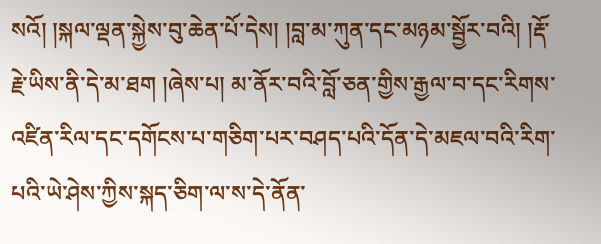སའོ། །སྐལ་ལྡན་སྐྱེས་བུ་ཆེན་པོ་དེས། །བླ་མ་ཀུན་དང་མཉམ་སྦྱོར་བའི། །རྡོ་རྗེ་ཡིས་ནི་དེ་མ་ཐག །ཞེས་པ། མ་ནོར་བའི་བློ་ཅན་གྱིས་རྒྱལ་བ་དང་རིགས་འཛིན་རིལ་དང་དགོངས་པ་གཅིག་པར་བཤད་པའི་དོན་དེ་མཇལ་བའི་རིག་པའི་ཡེ་ཤེས་ཀྱིས་སྐད་ཅིག་ལ་ས་དེ་ནོན་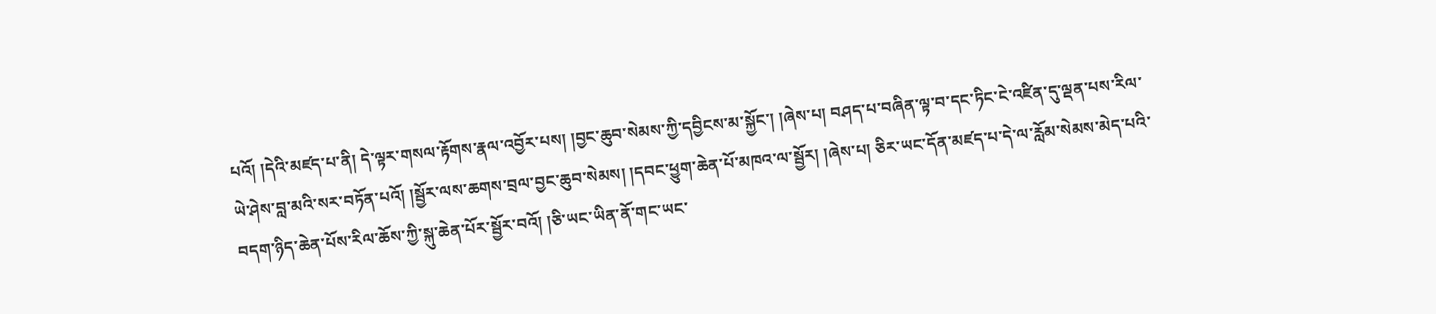པའོ། །དེའི་མཛད་པ་ནི། དེ་ལྟར་གསལ་རྟོགས་རྣལ་འབྱོར་པས། །བྱང་ཆུབ་སེམས་ཀྱི་དབྱིངས་མ་སྐྱོང་། །ཞེས་པ། བཤད་པ་བཞིན་ལྟ་བ་དང་ཏིང་ངེ་འཛིན་དུ་ལྡན་པས་རིལ་ཡེ་ཤེས་བླ་མའི་སར་བཏོན་པའོ། །སྦྱོར་ལས་ཆགས་བྲལ་བྱང་ཆུབ་སེམས། །དབང་ཕྱུག་ཆེན་པོ་མཁའ་ལ་སྦྱོར། །ཞེས་པ། ཅིར་ཡང་དོན་མཛད་པ་དེ་ལ་རློམ་སེམས་མེད་པའི་བདག་ཉིད་ཆེན་པོས་རིལ་ཆོས་ཀྱི་སྐུ་ཆེན་པོར་སྦྱོར་བའོ། །ཅི་ཡང་ཡིན་ནོ་གང་ཡང་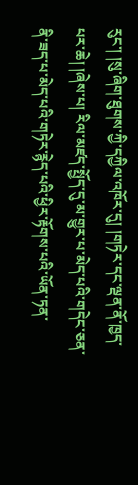རུང་། །སུ་ཞིག་ཐུགས་ཀྱི་དཀྱིལ་འཁོར་དུ། །གཏེར་དང་ལྡན་ནོ་ཁྱད་པར་ཆེ། །ཞེས་པ། རིལ་མཛད་སྤྱོད་དུ་མ་གྱུར་པ་མེད་པའི་གདེང་ཅན་ནི་ཟད་པ་མེད་པའི་གཏེར་རྙེད་པའི་ཕྱིར་རྟོགས་པའི་ཡོན་ཏན་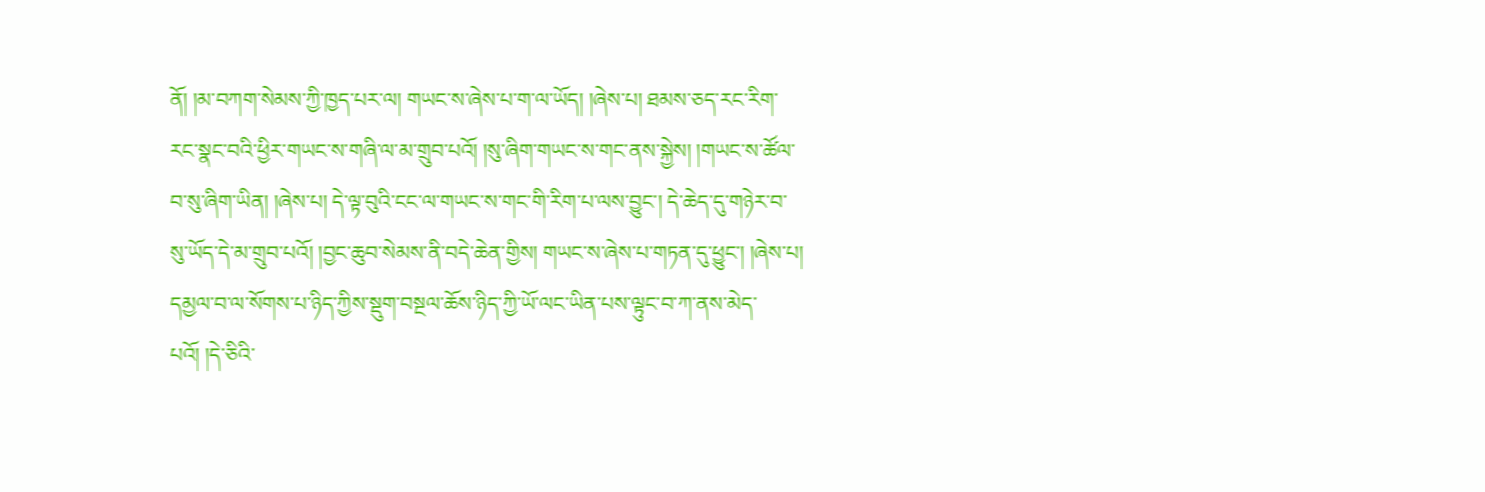ནོ། །མ་བཀག་སེམས་ཀྱི་ཁྱད་པར་ལ། གཡང་ས་ཞེས་པ་ག་ལ་ཡོད། །ཞེས་པ། ཐམས་ཅད་རང་རིག་རང་སྣང་བའི་ཕྱིར་གཡང་ས་གཞི་ལ་མ་གྲུབ་པའོ། །སུ་ཞིག་གཡང་ས་གང་ནས་སྐྱེས། །གཡང་ས་ཚོལ་བ་སུ་ཞིག་ཡིན། །ཞེས་པ། དེ་ལྟ་བུའི་ངང་ལ་གཡང་ས་གང་གི་རིག་པ་ལས་བྱུང་། དེ་ཆེད་དུ་གཉེར་བ་སུ་ཡོད་དེ་མ་གྲུབ་པའོ། །བྱང་ཆུབ་སེམས་ནི་བདེ་ཆེན་གྱིས། གཡང་ས་ཞེས་པ་གཏན་དུ་ཕྱུང་། །ཞེས་པ། དམྱལ་བ་ལ་སོགས་པ་ཉིད་ཀྱིས་སྡུག་བསྔལ་ཆོས་ཉིད་ཀྱི་ཡོ་ལང་ཡིན་པས་ལྟུང་བ་ཀ་ནས་མེད་པའོ། །དེ་ཅིའི་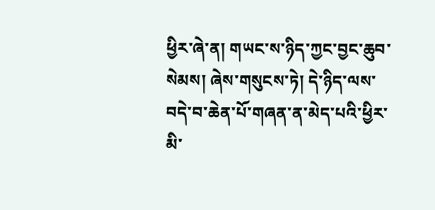ཕྱིར་ཞེ་ན། གཡང་ས་ཉིད་ཀྱང་བྱང་ཆུབ་སེམས། ཞེས་གསུངས་ཏེ། དེ་ཉིད་ལས་བདེ་བ་ཆེན་པོ་གཞན་ན་མེད་པའི་ཕྱིར་མི་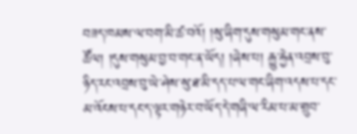བཟད་ཁམས་ལ་བག་མི་ཚ་བའོ། །སུ་ཞིག་དུས་གསུམ་གང་ནས་ཚོལ། །དུས་གསུམ་བྱ་བ་གང་ན་ཡོད། །ཞེས་པ། རྒྱུ་རྐྱེན་འབྲས་བུ་ཉིད་རང་འབྲས་བུ་ཡེ་ཤེས་སུ་ཐ་མི་དད་པ་ལ་གང་ཞིག་འདས་པ་དང་མ་འོངས་པ་དང་ད་ལྟར་གཉེར་བ་ཡོད་དེ་གཞི་ལ་རིམ་པ་མ་གྲུབ་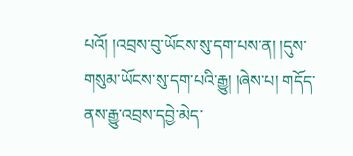པའོ། །འབྲས་བུ་ཡོངས་སུ་དག་པས་ན། །དུས་གསུམ་ཡོངས་སུ་དག་པའི་རྒྱུ། །ཞེས་པ། གདོད་ནས་རྒྱུ་འབྲས་དབྱེ་མེད་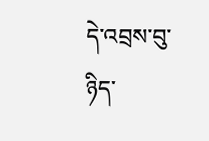དེ་འབྲས་བུ་ཉིད་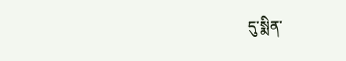དུ་སྨིན་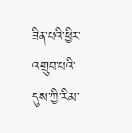ཟིན་པའི་ཕྱིར་འགྲུབ་པའི་དུས་ཀྱི་རིམ་